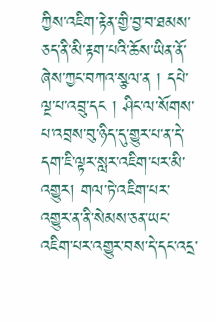ཀྱིས་འཇིག་རྟེན་གྱི་བྱ་བ་ཐམས་ཅད་ནི་མི་རྟག་པའི་ཆོས་ཡིན་ནོ་ཞེས་ཀྱང་བཀའ་སྩལ་ན ། དཔེ་ལྔ་པ་འབྲུ་དང ། ཤིང་ལ་སོགས་པ་འབྲས་བུ་ཉིད་དུ་གྱུར་པ་ན་དེ་དག་ཇི་ལྟར་སླར་འཇིག་པར་མི་འགྱུར། གལ་ཏེ་འཇིག་པར་འགྱུར་ན་ནི་སེམས་ཅན་ཡང་འཇིག་པར་འགྱུར་བས་དེ་དང་འདྲ་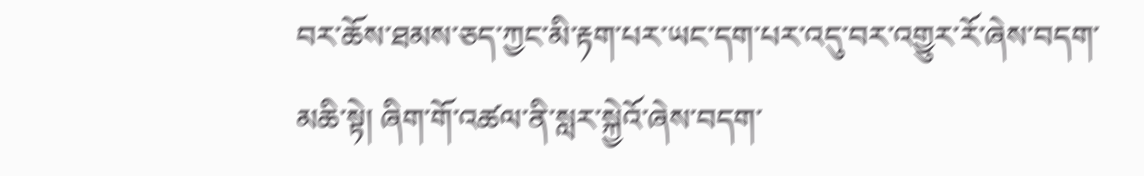བར་ཆོས་ཐམས་ཅད་ཀྱང་མི་རྟག་པར་ཡང་དག་པར་འདུ་བར་འགྱུར་རོ་ཞེས་བདག་མཆི་སྟེ། ཞིག་གོ་འཚལ་ནི་སླར་སྐྱེའོ་ཞེས་བདག་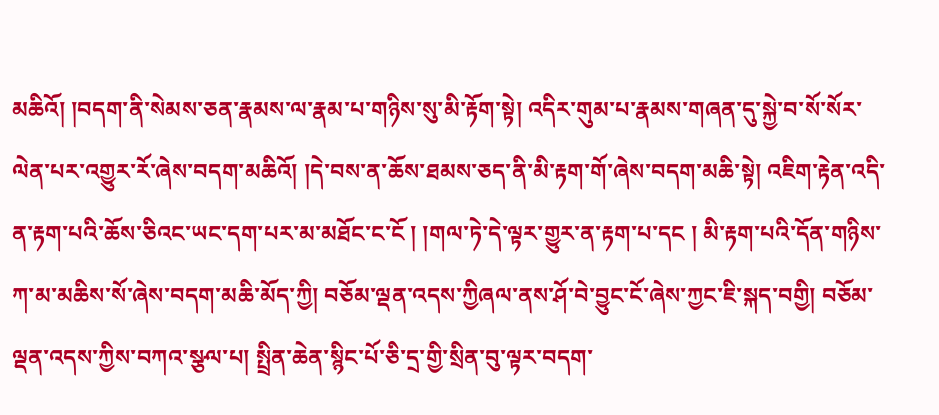མཆིའོ། །བདག་ནི་སེམས་ཅན་རྣམས་ལ་རྣམ་པ་གཉིས་སུ་མི་རྟོག་སྟེ། འདིར་གུམ་པ་རྣམས་གཞན་དུ་སྐྱེ་བ་སོ་སོར་ལེན་པར་འགྱུར་རོ་ཞེས་བདག་མཆིའོ། །དེ་བས་ན་ཆོས་ཐམས་ཅད་ནི་མི་རྟག་གོ་ཞེས་བདག་མཆི་སྟེ། འཇིག་རྟེན་འདི་ན་རྟག་པའི་ཆོས་ཅིའང་ཡང་དག་པར་མ་མཐོང་ང་ངོ ། །གལ་ཏེ་དེ་ལྟར་གྱུར་ན་རྟག་པ་དང ། མི་རྟག་པའི་དོན་གཉིས་ཀ་མ་མཆིས་སོ་ཞེས་བདག་མཆི་མོད་ཀྱི། བཅོམ་ལྡན་འདས་ཀྱིཞལ་ནས་ཤོ་བེ་བྱུང་ངོ་ཞེས་ཀྱང་ཇི་སྐད་བགྱི། བཅོམ་ལྡན་འདས་ཀྱིས་བཀའ་སྩལ་པ། སྤྲིན་ཆེན་སྙིང་པོ་ཅི་དྲ་གྱི་སྲིན་བུ་ལྟར་བདག་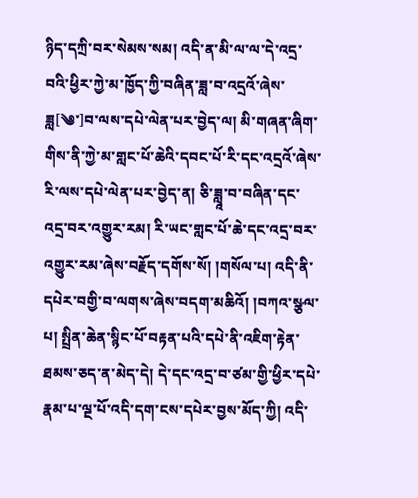ཉིད་དཀྲི་བར་སེམས་སམ། འདི་ན་མི་ལ་ལ་དེ་འདྲ་བའི་ཕྱིར་ཀྱེ་མ་ཁྱོད་ཀྱི་བཞིན་ཟླ་བ་འདྲའོ་ཞེས་ཟླ[༄་]བ་ལས་དཔེ་ལེན་པར་བྱེད་ལ། མི་གཞན་ཞིག་གིས་ནི་ཀྱེ་མ་གླང་པོ་ཆེའི་དབང་པོ་རི་དང་འདྲའོ་ཞེས་རི་ལས་དཔེ་ལེན་པར་བྱེད་ན། ཅི་ཟླཱ་བ་བཞིན་དང་འདྲ་བར་འགྱུར་རམ། རི་ཡང་གླང་པོ་ཆེ་དང་འདྲ་བར་འགྱུར་རམ་ཞེས་བརྗོད་དགོས་སོ། །གསོལ་པ། འདི་ནི་དཔེར་བགྱི་བ་ལགས་ཞེས་བདག་མཆིའོ། །བཀའ་སྩལ་པ། སྤྲིན་ཆེན་སྙིང་པོ་བརྟན་པའི་དཔེ་ནི་འཇིག་རྟེན་ཐམས་ཅད་ན་མེད་དེ། དེ་དང་འདྲ་བ་ཙམ་གྱི་ཕྱིར་དཔེ་རྣམ་པ་ལྔ་པོ་འདི་དག་ངས་དཔེར་བྱས་མོད་ཀྱི། འདི་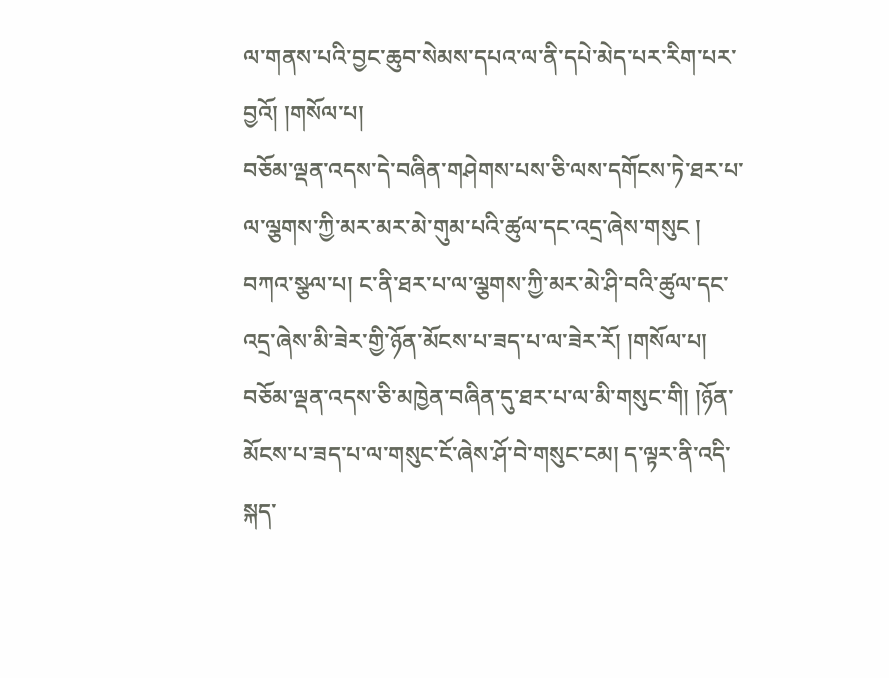ལ་གནས་པའི་བྱང་ཆུབ་སེམས་དཔའ་ལ་ནི་དཔེ་མེད་པར་རིག་པར་བྱའོ། །གསོལ་པ།
བཅོམ་ལྡན་འདས་དེ་བཞིན་གཤེགས་པས་ཅི་ལས་དགོངས་ཏེ་ཐར་པ་ལ་ལྕགས་ཀྱི་མར་མར་མེ་གུམ་པའི་ཚུལ་དང་འདྲ་ཞེས་གསུང ། བཀའ་སྩལ་པ། ང་ནི་ཐར་པ་ལ་ལྕགས་ཀྱི་མར་མེ་ཤི་བའི་ཚུལ་དང་འདྲ་ཞེས་མི་ཟེར་གྱི་ཉོན་མོངས་པ་ཟད་པ་ལ་ཟེར་རོ། །གསོལ་པ། བཅོམ་ལྡན་འདས་ཅི་མཁྱེན་བཞིན་དུ་ཐར་པ་ལ་མི་གསུང་གི། །ཉོན་མོངས་པ་ཟད་པ་ལ་གསུང་ངོ་ཞེས་ཤོ་བེ་གསུང་ངམ། ད་ལྟར་ནི་འདི་སྐད་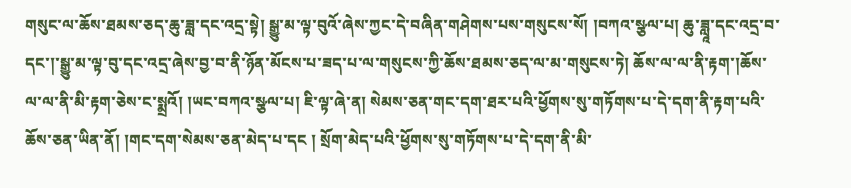གསུང་ལ་ཆོས་ཐམས་ཅད་ཆུ་ཟླ་དང་འདྲ་སྟེ། སྒྱུ་མ་ལྟ་བུའོ་ཞེས་ཀྱང་དེ་བཞིན་གཤེགས་པས་གསུངས་སོ། །བཀའ་སྩལ་པ། ཆུ་ཟླཱ་དང་འདྲ་བ་དང་།་སྒྱུ་མ་ལྟ་བུ་དང་འདྲ་ཞེས་བྱ་བ་ནི་ཉོན་མོངས་པ་ཟད་པ་ལ་གསུངས་ཀྱི་ཆོས་ཐམས་ཅད་ལ་མ་གསུངས་ཏེ། ཆོས་ལ་ལ་ནི་རྟག་།ཆོས་ལ་ལ་ནི་མི་རྟག་ཅེས་ང་སྨྲའོ། །ཡང་བཀའ་སྩལ་པ། ཇི་ལྟ་ཞེ་ན། སེམས་ཅན་གང་དག་ཐར་པའི་ཕྱོགས་སུ་གཏོགས་པ་དེ་དག་ནི་རྟག་པའི་ཆོས་ཅན་ཡིན་ནོ། །གང་དག་སེམས་ཅན་མེད་པ་དང ། སྲོག་མེད་པའི་ཕྱོགས་སུ་གཏོགས་པ་དེ་དག་ནི་མི་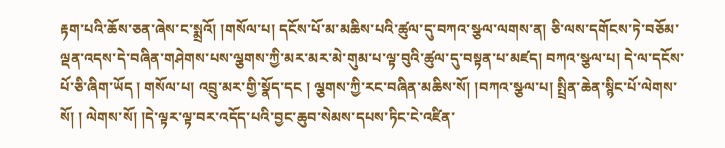རྟག་པའི་ཆོས་ཅན་ཞེས་ང་སྨྲའོ། །གསོལ་པ། དངོས་པོ་མ་མཆིས་པའི་ཚུལ་དུ་བཀའ་སྩལ་ལགས་ན། ཅི་ལས་དགོངས་ཏེ་བཅོམ་ལྡན་འདས་དེ་བཞིན་གཤེགས་པས་ལྕགས་ཀྱི་མར་མར་མེ་གུམ་པ་ལྟ་བུའི་ཚུལ་དུ་བསྟན་པ་མཛད། བཀའ་སྩལ་པ། དེ་ལ་དངོས་པོ་ཅི་ཞིག་ཡོད ། གསོལ་པ། འབྲུ་མར་གྱི་སྣོད་དང ། ལྕགས་ཀྱི་རང་བཞིན་མཆིས་སོ། །བཀའ་སྩལ་པ། སྤྲིན་ཆེན་སྙིང་པོ་ལེགས་སོ། ། ལེགས་སོ། །དེ་ལྟར་ལྟ་བར་འདོད་པའི་བྱང་ཆུབ་སེམས་དཔས་ཏིང་ངེ་འཛིན་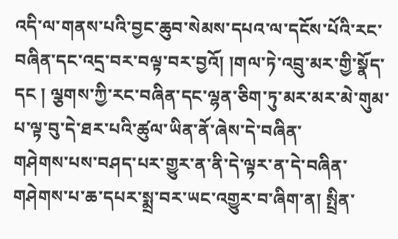འདི་ལ་གནས་པའི་བྱང་ཆུབ་སེམས་དཔའ་ལ་དངོས་པོའི་རང་བཞིན་དང་འདྲ་བར་བལྟ་བར་བྱའོ། །གལ་ཏེ་འབྲུ་མར་གྱི་སྣོད་དང ། ལྕགས་ཀྱི་རང་བཞིན་དང་ལྷན་ཅིག་ཏུ་མར་མར་མེ་གུམ་པ་ལྟ་བུ་དེ་ཐར་པའི་ཚུལ་ཡིན་ནོ་ཞེས་དེ་བཞིན་
གཤེགས་པས་བཤད་པར་གྱུར་ན་ནི་དེ་ལྟར་ན་དེ་བཞིན་གཤེགས་པ་ཆ་དཔར་སྨྲ་བར་ཡང་འགྱུར་བ་ཞིག་ན། སྤྲིན་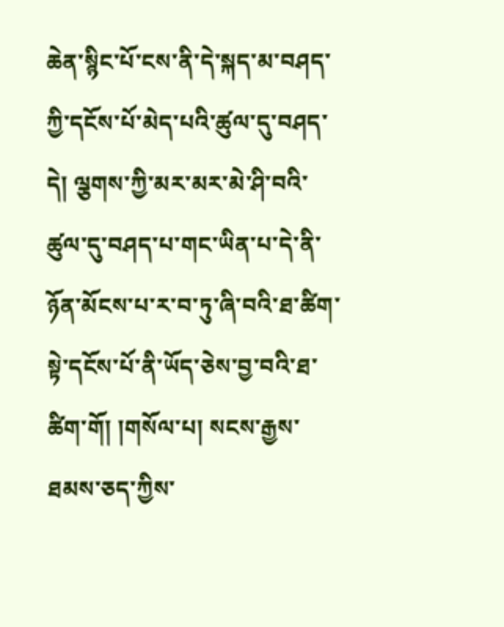ཆེན་སྙིང་པོ་ངས་ནི་དེ་སྐད་མ་བཤད་ཀྱི་དངོས་པོ་མེད་པའི་ཚུལ་དུ་བཤད་དེ། ལྕགས་ཀྱི་མར་མར་མེ་ཤི་བའི་ཚུལ་དུ་བཤད་པ་གང་ཡིན་པ་དེ་ནི་ཉོན་མོངས་པ་ར་བ་ཏུ་ཞི་བའི་ཐ་ཚིག་སྟེ་དངོས་པོ་ནི་ཡོད་ཅེས་བྱ་བའི་ཐ་ཚིག་གོ། །གསོལ་པ། སངས་རྒྱས་ཐམས་ཅད་ཀྱིས་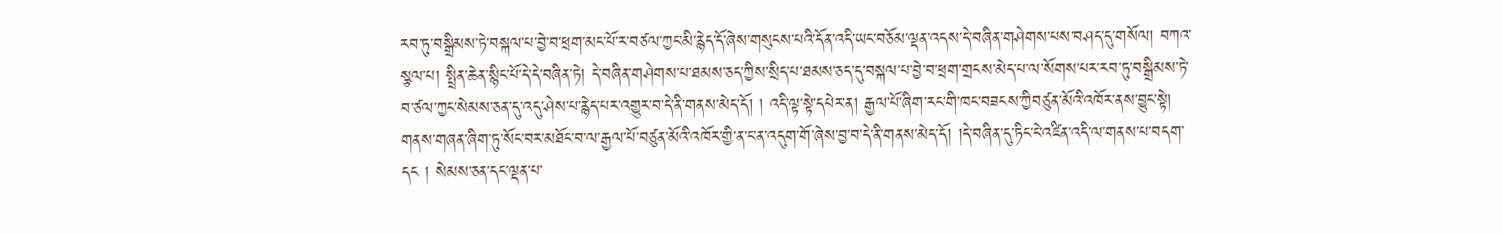རབ་ཏུ་བསྒྲིམས་ཏེ་བསྐལ་པ་བྱེ་བ་ཕྲག་མང་པོ་ར་བཙལ་ཀྱང་མི་རྙེད་དོ་ཞེས་གསུངས་པའི་དོན་འདི་ཡང་བཅོམ་ལྡན་འདས་དེ་བཞིན་གཤེགས་པས་བཤད་དུ་གསོལ། བཀའ་སྩལ་པ། སྤྲིན་ཆེན་སྙིང་པོ་དེ་དེ་བཞིན་ཏེ། དེ་བཞིན་གཤེགས་པ་ཐམས་ཅད་ཀྱིས་སྲིད་པ་ཐམས་ཅད་དུ་བསྐལ་པ་བྱེ་བ་ཕྲག་གྲངས་མེད་པ་ལ་སོགས་པར་རབ་ཏུ་བསྒྲིམས་ཏེ་བ་ཙལ་ཀྱང་སེམས་ཅན་དུ་འདུ་ཤེས་པ་རྙེད་པར་འགྱུར་བ་དེ་ནི་གནས་མེད་དོ། ། འདི་ལྟ་སྟེ་དཔེར་ན། རྒྱལ་པོ་ཞིག་རང་གི་ཁང་བཟངས་ཀྱིབཙུན་མོའི་འཁོར་ནས་བྱུང་སྟེ། གནས་གཞན་ཞིག་ཏུ་སོང་བར་མཐོང་བ་ལ་རྒྱལ་པོ་བཙུན་མོའི་འཁོར་གྱི་ན་ང་ན་འདུག་གོ་ཞེས་བྱ་བ་དེ་ནི་གནས་མེད་དོ། །དེ་བཞིན་དུ་ཏིང་ངེ་འཛིན་འདི་ལ་གནས་པ་བདག་དང ། སེམས་ཅན་དང་ལྡན་པ་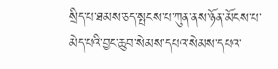སྲིད་པ་ཐམས་ཅད་སྤངས་པ་ཀུན་ནས་ཉོན་མོངས་པ་མེད་པའི་བྱང་ཆུབ་སེམས་དཔའ་སེམས་དཔའ་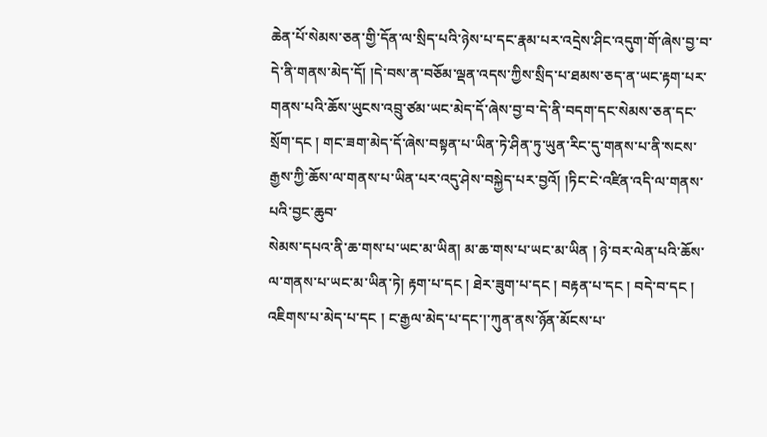ཆེན་པོ་སེམས་ཅན་གྱི་དོན་ལ་སྲིད་པའི་ཉེས་པ་དང་རྣམ་པར་འདྲེས་ཤིང་འདུག་གོ་ཞེས་བྱ་བ་དེ་ནི་གནས་མེད་དོ། །དེ་བས་ན་བཅོམ་ལྡན་འདས་ཀྱིས་སྲིད་པ་ཐམས་ཅད་ན་ཡང་རྟག་པར་གནས་པའི་ཆོས་ཡུངས་འབྲུ་ཙམ་ཡང་མེད་དོ་ཞེས་བྱ་བ་དེ་ནི་བདག་དང་སེམས་ཅན་དང་སྲོག་དང ། གང་ཟག་མེད་དོ་ཞེས་བསྟན་པ་ཡིན་ཏེ་ཤིན་ཏུ་ཡུན་རིང་དུ་གནས་པ་ནི་སངས་རྒྱས་ཀྱི་ཆོས་ལ་གནས་པ་ཡིན་པར་འདུ་ཤེས་བསྐྱེད་པར་བྱའོ། །ཏིང་ངེ་འཛིན་འདི་ལ་གནས་པའི་བྱང་ཆུབ་
སེམས་དཔའ་ནི་ཆ་གས་པ་ཡང་མ་ཡིན། མ་ཆ་གས་པ་ཡང་མ་ཡིན ། ཉེ་བར་ལེན་པའི་ཆོས་ལ་གནས་པ་ཡང་མ་ཡིན་ཏེ། རྟག་པ་དང ། ཐེར་ཟུག་པ་དང ། བརྟན་པ་དང ། བདེ་བ་དང ། འཇིགས་པ་མེད་པ་དང ། ང་རྒྱལ་མེད་པ་དང་།་ཀུན་ནས་ཉོན་མོངས་པ་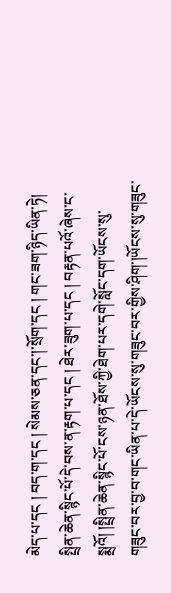མེད་པ་དང ། བད་ག་དང ། སེམས་ཅན་དང་།་སྲོག་དང ། གང་ཟག་ཉིད་ཡིན་ཏེ། སྤྲིན་ཆེན་སྙིང་པོ་དེ་བས་ན་རྟག་པ་དང ། ཐེར་ཟུག་པ་དང ། བརྟན་པའོ་ཞེས་ང་སྨྲའོ། །སྤྲིན་ཆེན་སྙིང་པོ་ངས་ཉན་ཐོས་ཀྱི་ཐེག་པར་དགེ་སློང་དག་ཡོངས་སུ་གཟུང་བར་བྱ་བ་གང་ཡིན་པ་དེ་ཡོངས་སུ་གཟུང་བར་གྱིས་ཤིག་།ཡོངས་སུ་གཟུང་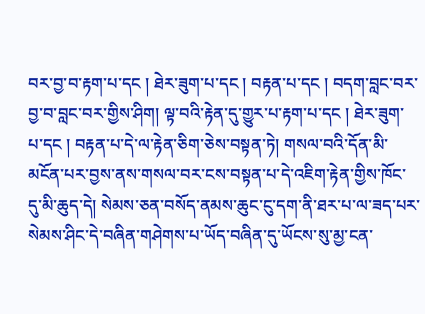བར་བྱ་བ་རྟག་པ་དང ། ཐེར་ཟུག་པ་དང ། བརྟན་པ་དང ། བདག་བླང་བར་བྱ་བ་བླང་བར་གྱིས་ཤིག། ལྟ་བའི་རྟེན་དུ་གྱུར་པ་རྟག་པ་དང ། ཐེར་ཟུག་པ་དང ། བརྟན་པ་དེ་ལ་རྟེན་ཅིག་ཅེས་བསྟན་ཏེ། གསལ་བའི་དོན་མི་མངོན་པར་བྱས་ནས་གསལ་བར་ངས་བསྟན་པ་དེ་འཇིག་རྟེན་གྱིས་ཁོང་དུ་མི་ཆུད་དེ། སེམས་ཅན་བསོད་ནམས་ཆུང་ངུ་དག་ནི་ཐར་པ་ལ་ཟད་པར་སེམས་ཤིང་དེ་བཞིན་གཤེགས་པ་ཡོད་བཞིན་དུ་ཡོངས་སུ་མྱ་ངན་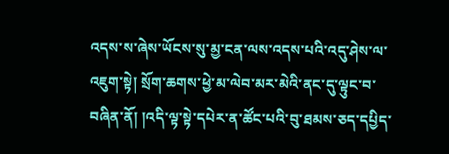འདས་ས་ཞེས་ཡོངས་སུ་མྱ་ངན་ལས་འདས་པའི་འདུ་ཤེས་ལ་འཇུག་སྟེ། སྲོག་ཆགས་ཕྱེ་མ་ལེབ་མར་མེའི་ནང་དུ་ལྟུང་བ་བཞིན་ནོ། །འདི་ལྟ་སྟེ་དཔེར་ན་ཚོང་པའི་བུ་ཐམས་ཅད་དཔྱིད་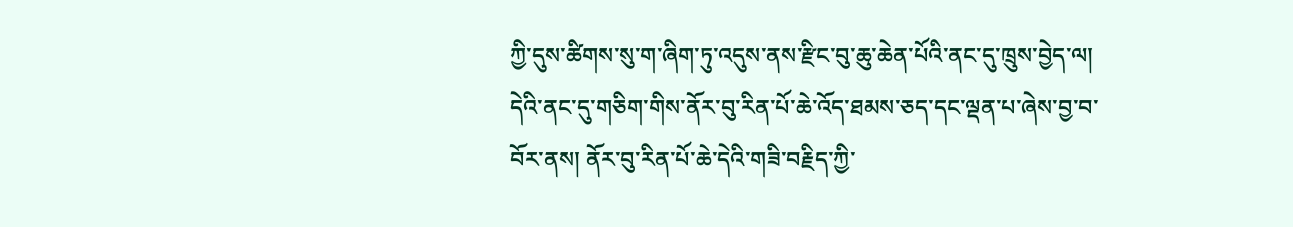ཀྱི་དུས་ཚིགས་སུ་ག་ཞིག་ཏུ་འདུས་ནས་རྫིང་བུ་ཆུ་ཆེན་པོའི་ནང་དུ་ཁྲུས་བྱེད་ལ། དེའི་ནང་དུ་གཅིག་གིས་ནོར་བུ་རིན་པོ་ཆེ་འོད་ཐམས་ཅད་དང་ལྡན་པ་ཞེས་བྱ་བ་བོར་ནས། ནོར་བུ་རིན་པོ་ཆེ་དེའི་གཟི་བརྗིད་ཀྱི་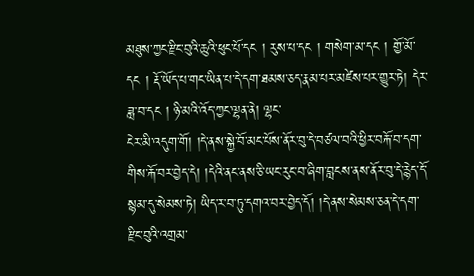མཐུས་ཀྱང་རྫིང་བུའི་ཆུའི་ཕུང་པོ་དང ། རུས་པ་དང ། གསེག་མ་དང ། གྱོ་མོ་དང ། རྡོ་ཡོད་པ་གང་ཡིན་པ་དེ་དག་ཐམས་ཅད་རྣམ་པར་མཛེས་པར་གྱུར་ཏེ། དེར་ཟླ་བ་དང ། ཉི་མའི་འོད་ཀྱང་ལྷན་ནེ། ལྷང་
ངེར་མི་འདུག་གོ། །དེ་ནས་སྐྱེ་བོ་མང་པོས་ནོར་བུ་དེ་བཙལ་བའི་ཕྱིར་བརྐོ་བ་དག་གིས་རྐོ་བར་བྱེད་དེ། །དེའི་ནང་ནས་ཅི་ཡང་རུང་བ་ཞིག་བླངས་ནས་ནོར་བུ་དེ་རྙེད་དོ་སྙམ་དུ་སེམས་ཏེ། ཡིད་ར་བ་ཏུ་དགའ་བར་བྱེད་དོ། །དེ་ནས་སེམས་ཅན་དེ་དག་རྫིང་བུའི་འགྲམ་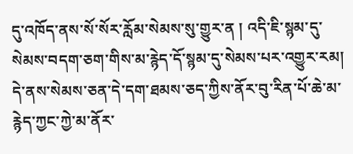དུ་འཁོད་ནས་སོ་སོར་རློམ་སེམས་སུ་གྱུར་ན ། འདི་ཇི་སྙམ་དུ་སེམས་བདག་ཅག་གིས་མ་རྙེད་དོ་སྙམ་དུ་སེམས་པར་འགྱུར་རམ། དེ་ནས་སེམས་ཅན་དེ་དག་ཐམས་ཅད་ཀྱིས་ནོར་བུ་རིན་པོ་ཆེ་མ་རྙེད་ཀྱང་ཀྱེ་མ་ནོར་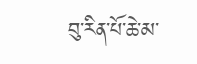བུ་རིན་པོ་ཆེ་མ་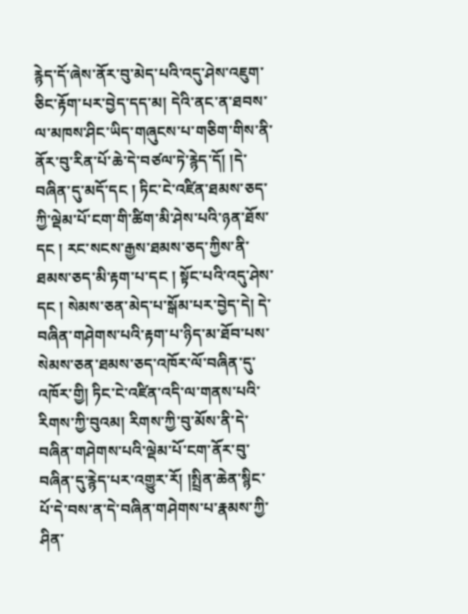རྙེད་དོ་ཞེས་ནོར་བུ་མེད་པའི་འདུ་ཤེས་འཇུག་ཅིང་རྟོག་པར་བྱེད་དད་མ། དེའི་ནང་ན་ཐབས་ལ་མཁས་ཤིང་ཡིད་གཞུངས་པ་གཅིག་གིས་ནི་ནོར་བུ་རིན་པོ་ཆེ་དེ་བཙལ་ཏེ་རྙེད་དོ། །དེ་བཞིན་དུ་མདོ་དང ། ཏིང་ངེ་འཛིན་ཐམས་ཅད་ཀྱི་ལྡེམ་པོ་ངག་གི་ཚིག་མི་ཤེས་པའི་ཉན་ཐོས་དང ། རང་སངས་རྒྱས་ཐམས་ཅད་ཀྱིས་ནི་ཐམས་ཅད་མི་རྟག་པ་དང ། སྟོང་པའི་འདུ་ཤེས་དང ། སེམས་ཅན་མེད་པ་སྒོམ་པར་བྱེད་དེ། དེ་བཞིན་གཤེགས་པའི་རྟག་པ་ཉིད་མ་ཐོབ་པས་སེམས་ཅན་ཐམས་ཅད་འཁོར་ལོ་བཞིན་དུ་འཁོར་གྱི། ཏིང་ངེ་འཛིན་འདི་ལ་གནས་པའི་རིགས་ཀྱི་བུའམ། རིགས་ཀྱི་བུ་མོས་ནི་དེ་བཞིན་གཤེགས་པའི་ལྡེམ་པོ་ངག་ནོར་བུ་བཞིན་དུ་རྙེད་པར་འགྱུར་རོ། །སྤྲིན་ཆེན་སྙིང་པོ་དེ་བས་ན་དེ་བཞིན་གཤེགས་པ་རྣམས་ཀྱི་ཤིན་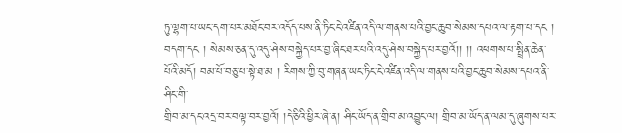ཏུ་ལྷག་པ་ཡང་དག་པར་མཐོང་བར་འདོད་པས་ནི་ཏིང་ངེ་འཛིན་འདི་ལ་གནས་པའི་བྱང་ཆུབ་སེམས་དཔའ་ལ་རྟག་པ་དང ། བདག་དང ། སེམས་ཅན་དུ་འདུ་ཤེས་བསྐྱེད་པར་བྱ་ཞིང་ཐར་པའི་འདུ་ཤེས་བསྐྱེད་པར་བྱའོ།། །། འཕགས་པ་སྤྲིན་ཆེན་པོའི་མདོ། བམ་པོ་བཅུ་པ་སྟེ་ཐ་མ ། རིགས་ཀྱི་བུ་གཞན་ཡང་ཏིང་ངེ་འཛིན་འདི་ལ་གནས་པའི་བྱང་ཆུབ་སེམས་དཔའ་ནི་ཤིང་གི་
གྲིབ་མ་དང་འདྲ་བར་བལྟ་བར་བྱའོ། །དེ་ཅིའི་ཕྱིར་ཞེ་ན། ཤིང་ཡོད་ན་གྲིབ་མ་འབྱུང་ལ། གྲིབ་མ་ཡོད་ན་ལམ་དུ་ཞུགས་པར་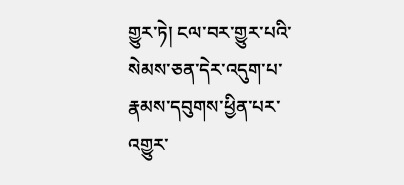གྱུར་ཏེ། ངལ་བར་གྱུར་པའི་སེམས་ཅན་དེར་འདུག་པ་རྣམས་དབུགས་ཕྱིན་པར་འགྱུར་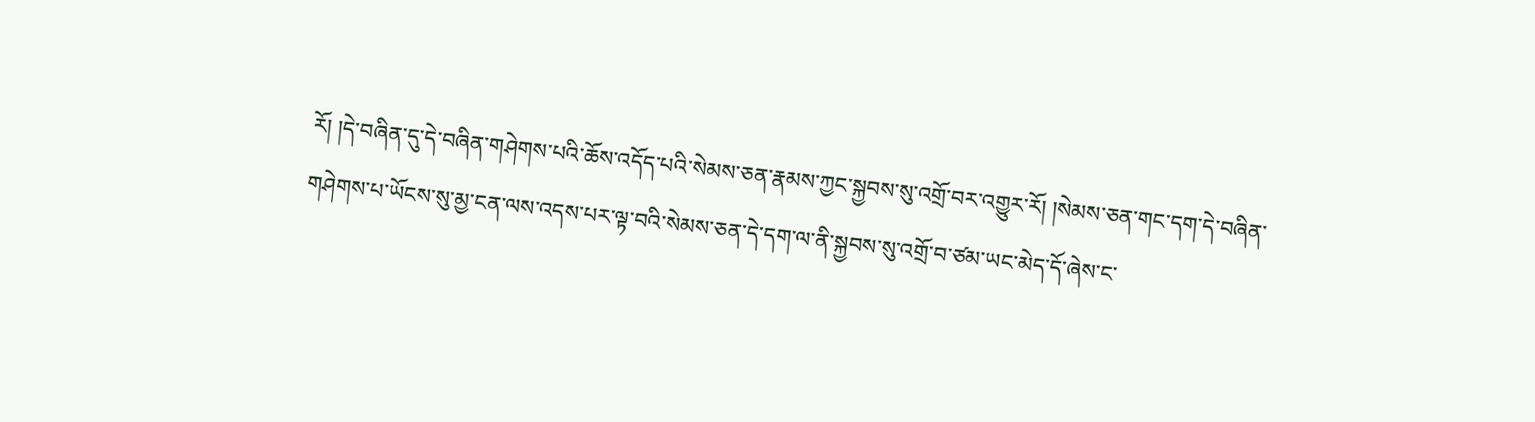རོ། །དེ་བཞིན་དུ་དེ་བཞིན་གཤེགས་པའི་ཆོས་འདོད་པའི་སེམས་ཅན་རྣམས་ཀྱང་སྐྱབས་སུ་འགྲོ་བར་འགྱུར་རོ། །སེམས་ཅན་གང་དག་དེ་བཞིན་གཤེགས་པ་ཡོངས་སུ་མྱ་ངན་ལས་འདས་པར་ལྟ་བའི་སེམས་ཅན་དེ་དག་ལ་ནི་སྐྱབས་སུ་འགྲོ་བ་ཙམ་ཡང་མེད་དོ་ཞེས་ང་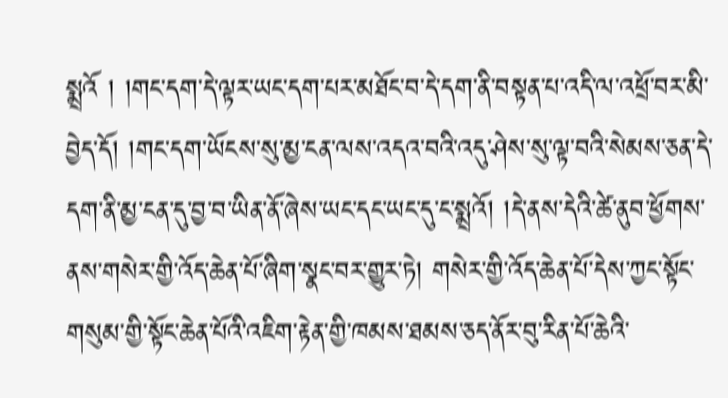སྨྲའོ ། །གང་དག་དེ་ལྟར་ཡང་དག་པར་མཐོང་བ་དེ་དག་ནི་བསྟན་པ་འདི་ལ་འཕྲོ་བར་མི་བྱེད་དོ། །གང་དག་ཡོངས་སུ་མྱ་ངན་ལས་འདའ་བའི་འདུ་ཤེས་སུ་ལྟ་བའི་སེམས་ཅན་དེ་དག་ནི་མྱ་ངན་དུ་བྱ་བ་ཡིན་ནོ་ཞེས་ཡང་དང་ཡང་དུ་ང་སྨྲའོ། །དེ་ནས་དེའི་ཚེ་ནུབ་ཕྱོགས་ནས་གསེར་གྱི་འོད་ཆེན་པོ་ཞིག་སྣང་བར་གྱུར་ཏེ། གསེར་གྱི་འོད་ཆེན་པོ་དེས་ཀྱང་སྟོང་གསུམ་གྱི་སྟོང་ཆེན་པོའི་འཇིག་རྟེན་གྱི་ཁམས་ཐམས་ཅད་ནོར་བུ་རིན་པོ་ཆེའི་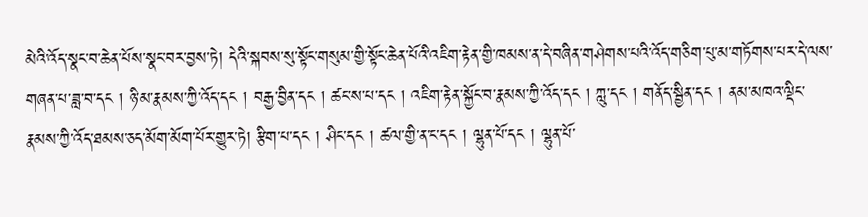མེའི་འོད་སྣང་བ་ཆེན་པོས་སྣང་བར་བྱས་ཏེ། དེའི་སྐབས་སུ་སྟོང་གསུམ་གྱི་སྟོང་ཆེན་པོའི་འཇིག་རྟེན་གྱི་ཁམས་ན་དེ་བཞིན་གཤེགས་པའི་འོད་གཅིག་པུ་མ་གཏོགས་པར་དེ་ལས་གཞན་པ་ཟླ་བ་དང ། ཉི་མ་རྣམས་ཀྱི་འོད་དང ། བརྒྱ་བྱིན་དང ། ཚང་ས་པ་དང ། འཇིག་རྟེན་སྐྱོང་བ་རྣམས་ཀྱི་འོད་དང ། ཀླུ་དང ། གནོད་སྦྱིན་དང ། ནམ་མཁའ་ལྡིང་རྣམས་ཀྱི་འོད་ཐམས་ཅད་མོག་མོག་པོར་གྱུར་ཏེ། རྩིག་པ་དང ། ཤིང་དང ། ཚལ་གྱི་ན་ང་དང ། ལྷུན་པོ་དང ། ལྷུན་པོ་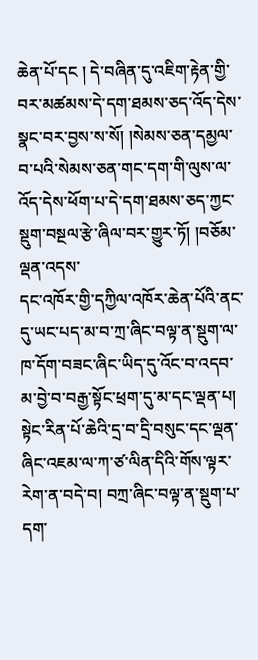ཆེན་པོ་དང ། དེ་བཞིན་དུ་འཇིག་རྟེན་གྱི་བར་མཚམས་དེ་དག་ཐམས་ཅད་འོད་དེས་སྣང་བར་བྱས་ས་སོ། །སེམས་ཅན་དམྱལ་བ་པའི་སེམས་ཅན་གང་དག་གི་ལུས་ལ་འོད་དེས་ཕོག་པ་དེ་དག་ཐམས་ཅད་ཀྱང་སྡུག་བསྔལ་རྩེ་ཞིལ་བར་གྱུར་ཏོ། །བཅོམ་ལྡན་འདས་
དང་འཁོར་གྱི་དཀྱིལ་འཁོར་ཆེན་པོའི་ནང་དུ་ཡང་པད་མ་བ་ཀྲ་ཞིང་བལྟ་ན་སྡུག་ལ་ཁ་དོག་བཟང་ཞིང་ཡིད་དུ་འོང་བ་འདབ་མ་བྱེ་བ་བརྒྱ་སྟོང་ཕྲག་དུ་མ་དང་ལྡན་པ། སྟེང་རིན་པོ་ཆེའི་དྲ་བ་དྲི་བསུང་དང་ལྡན་ཞིང་འཇམ་ལ་ཀ་ཙ་ལིན་དིའི་གོས་ལྟར་རེག་ན་བདེ་བ། བཀྲ་ཞིང་བལྟ་ན་སྡུག་པ་དག་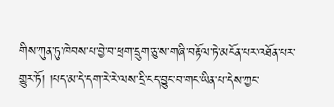གིས་ཀུན་ཏུ་ཁེབས་པ་བྱེ་བ་ཕྲག་དྲུག་ཅུ་ས་གཞི་བརྟོལ་ཏེ་མངོན་པར་འཐོན་པར་གྱུར་ཏོ། །པད་མ་དེ་དག་རེ་རེ་ལས་དྲི་ངད་བྱུང་བ་གང་ཡིན་པ་དེས་ཀྱང་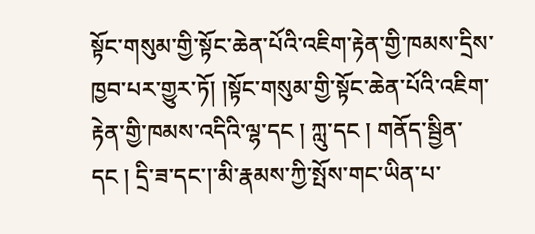སྟོང་གསུམ་གྱི་སྟོང་ཆེན་པོའི་འཇིག་རྟེན་གྱི་ཁམས་དྲིས་ཁྱབ་པར་གྱུར་ཏོ། །སྟོང་གསུམ་གྱི་སྟོང་ཆེན་པོའི་འཇིག་རྟེན་གྱི་ཁམས་འདིའི་ལྷ་དང ། ཀླུ་དང ། གནོད་སྦྱིན་དང ། དྲི་ཟ་དང་།་མི་རྣམས་ཀྱི་སྤོས་གང་ཡིན་པ་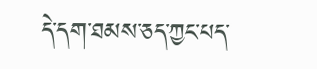དེ་དག་ཐམས་ཅད་ཀྱང་པད་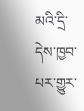མའི་དྲི་དེས་ཁྱབ་པར་གྱུར་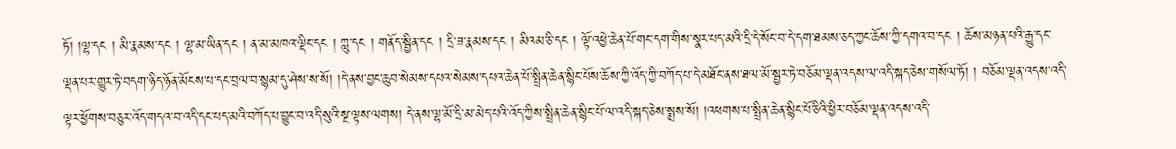ཏོ། །ལྷ་དང ། མི་རྣམས་དང ། ལྷ་མ་ཡིན་དང ། ན་མ་མཁའ་ལྡིང་དང ། ཀླུ་དང ། གནོད་སྦྱིན་དང ། དྲི་ཟ་རྣམས་དང ། མིའམ་ཅི་དང ། ལྟོ་འཕྱེ་ཆེན་པོ་གང་དག་གིས་སྣར་པད་མའི་དྲི་དེ་སོང་བ་དེ་དག་ཐམས་ཅད་ཀྱང་ཆོས་ཀྱི་དགའ་བ་དང ། ཆོས་མཉན་པའི་རྒྱུ་དང་ལྡན་པར་གྱུར་ཏེ་བདག་ཉིད་ཉོན་མོངས་པ་དང་བྲལ་བ་སྙམ་དུ་ཤེས་ས་སོ། །དེ་ནས་བྱང་ཆུབ་སེམས་དཔའ་སེམས་དཔའ་ཆེན་པོ་སྤྲིན་ཆེན་སྙིང་པོས་ཆོས་ཀྱི་འོད་ཀྱི་བཀོད་པ་དེ་མཐོང་ནས་ཐལ་མོ་སྦྱར་ཏེ་བཅོམ་ལྡན་འདས་ལ་འདི་སྐད་ཅེས་གསོལ་ཏོ། ། བཅོམ་ལྡན་འདས་འདི་ལྟར་ཕྱོགས་བཅུར་འོད་གདའ་བ་འདི་དང་པད་མའི་བཀོད་པ་བྱུང་བ་འདི་སུའི་སྔ་ལྟས་ལགས། དེ་ནས་ལྷ་མོ་དྲི་མ་མེད་པའི་འོད་ཀྱིས་སྤྲིན་ཆེན་སྙིང་པོ་ལ་འདི་སྐད་ཅེས་སྨྲས་སོ། །འཕགས་པ་སྤྲིན་ཆེན་སྙིང་པོ་ཅིའི་ཕྱིར་བཅོམ་ལྡན་འདས་འདི་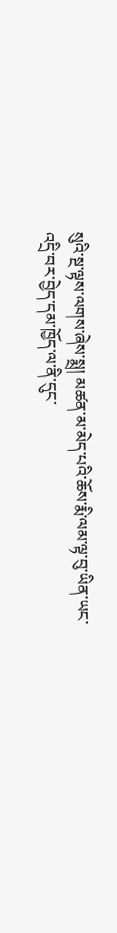སུའི་སྔ་ལྟས་ལགས་ཞེས་སྨྲ། མཚན་མ་མེད་པའི་ཆོས་རྨི་ལམ་ལྟ་བུ་ཡིན་ཡང་འདྲི་བར་བྱེད་དམ་ཁྱོད་ལ་ནི་དུང་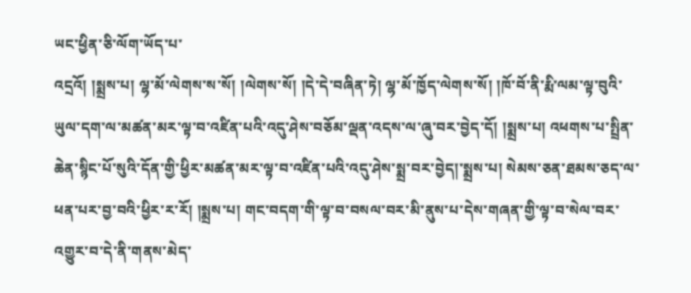ཡང་ཕྱིན་ཅི་ལོག་ཡོད་པ་
འདྲའོ། །སྨྲས་པ། ལྷ་མོ་ལེགས་ས་སོ། །ལེགས་སོ། །དེ་དེ་བཞིན་ཏེ། ལྷ་མོ་ཁྱོད་ལེགས་སོ། །ཁོ་བོ་ནི་རྨི་ལམ་ལྟ་བུའི་ཡུལ་དག་ལ་མཚན་མར་ལྟ་བ་འཛིན་པའི་འདུ་ཤེས་བཅོམ་ལྡན་འདས་ལ་ཞུ་བར་བྱེད་དོ། །སྨྲས་པ། འཕགས་པ་སྤྲིན་ཆེན་སྙིང་པོ་སུའི་དོན་གྱི་ཕྱིར་མཚན་མར་ལྟ་བ་འཛིན་པའི་འདུ་ཤེས་སྨྲ་བར་བྱེད།་སྨྲས་པ། སེམས་ཅན་ཐམས་ཅད་ལ་ཕན་པར་བྱ་བའི་ཕྱིར་ར་རོ། །སྨྲས་པ། གང་བདག་གི་ལྟ་བ་བསལ་བར་མི་ནུས་པ་དེས་གཞན་གྱི་ལྟ་བ་སེལ་བར་འགྱུར་བ་དེ་ནི་གནས་མེད་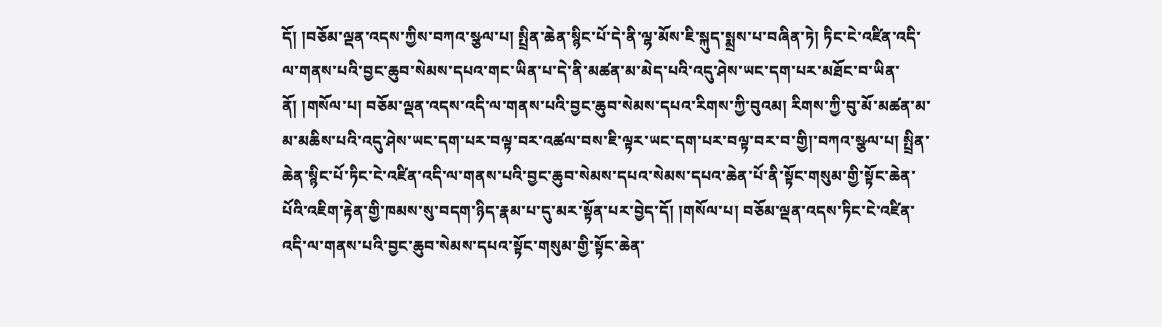དོ། །བཅོམ་ལྡན་འདས་ཀྱིས་བཀའ་སྩལ་པ། སྤྲིན་ཆེན་སྙིང་པོ་དེ་ནི་ལྷ་མོས་ཇི་སྐུད་སྨྲས་པ་བཞིན་ཏེ། ཏིང་ངེ་འཛིན་འདི་ལ་གནས་པའི་བྱང་ཆུབ་སེམས་དཔའ་གང་ཡིན་པ་དེ་ནི་མཚན་མ་མེད་པའི་འདུ་ཤེས་ཡང་དག་པར་མཐོང་བ་ཡིན་ནོ། །གསོལ་པ། བཅོམ་ལྡན་འདས་འདི་ལ་གནས་པའི་བྱང་ཆུབ་སེམས་དཔའ་རིགས་ཀྱི་བུའམ། རིགས་ཀྱི་བུ་མོ་མཚན་མ་མ་མཆིས་པའི་འདུ་ཤེས་ཡང་དག་པར་བལྟ་བར་འཚལ་བས་ཇི་ལྟར་ཡང་དག་པར་བལྟ་བར་བ་གྱི།་བཀའ་སྩལ་པ། སྤྲིན་ཆེན་སྙིང་པོ་ཏིང་ངེ་འཛིན་འདི་ལ་གནས་པའི་བྱང་ཆུབ་སེམས་དཔའ་སེམས་དཔའ་ཆེན་པོ་ནི་སྟོང་གསུམ་གྱི་སྟོང་ཆེན་པོའི་འཇིག་རྟེན་གྱི་ཁམས་སུ་བདག་ཉིད་རྣམ་པ་དུ་མར་སྟོན་པར་བྱེད་དོ། །གསོལ་པ། བཅོམ་ལྡན་འདས་ཏིང་ངེ་འཛིན་འདི་ལ་གནས་པའི་བྱང་ཆུབ་སེམས་དཔའ་སྟོང་གསུམ་གྱི་སྟོང་ཆེན་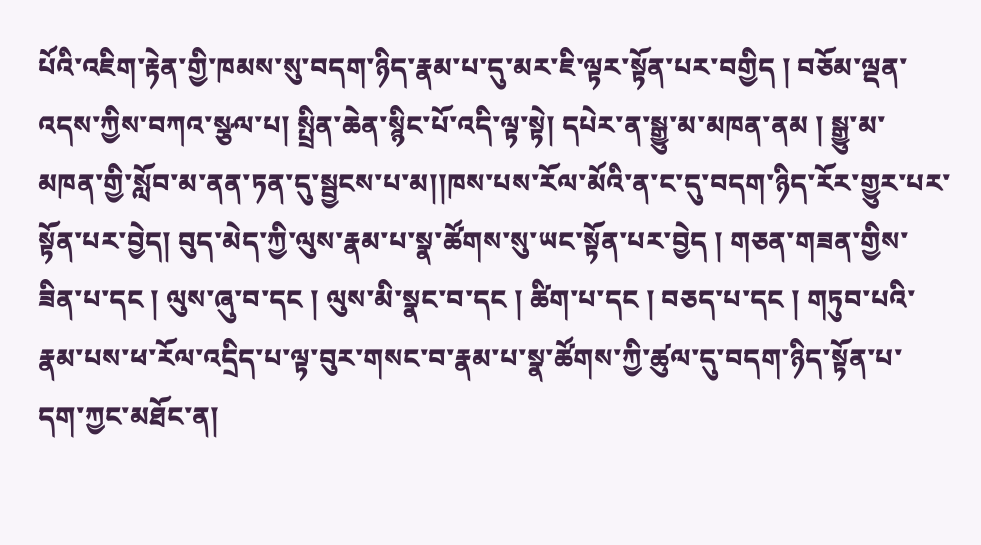པོའི་འཇིག་རྟེན་གྱི་ཁམས་སུ་བདག་ཉིད་རྣམ་པ་དུ་མར་ཇི་ལྟར་སྟོན་པར་བགྱིད ། བཅོམ་ལྡན་འདས་ཀྱིས་བཀའ་སྩལ་པ། སྤྲིན་ཆེན་སྙིང་པོ་འདི་ལྟ་སྟེ། དཔེར་ན་སྒྱུ་མ་མཁན་ནམ ། སྒྱུ་མ་མཁན་གྱི་སློབ་མ་ནན་ཏན་དུ་སྦྱངས་པ་མ།།ཁས་པས་རོལ་མོའི་ན་ང་དུ་བདག་ཉིད་རོར་གྱུར་པར་སྟོན་པར་བྱེད། བུད་མེད་ཀྱི་ལུས་རྣམ་པ་སྣ་ཚོགས་སུ་ཡང་སྟོན་པར་བྱེད ། གཅན་གཟན་གྱིས་
ཟིན་པ་དང ། ལུས་ཞུ་བ་དང ། ལུས་མི་སྣང་བ་དང ། ཚིག་པ་དང ། བཅད་པ་དང ། གཏུབ་པའི་རྣམ་པས་ཕ་རོལ་འདྲིད་པ་ལྟ་བུར་གསང་བ་རྣམ་པ་སྣ་ཚོགས་ཀྱི་ཚུལ་དུ་བདག་ཉིད་སྟོན་པ་དག་ཀྱང་མཐོང་ན།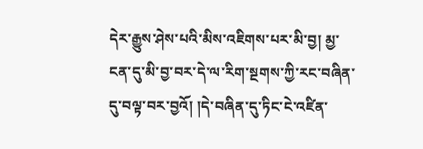དེར་རྒྱུས་ཤེས་པའི་མིས་འཇིགས་པར་མི་བྱ། མྱ་ངན་དུ་མི་བྱ་བར་དེ་ལ་རིག་སྔགས་ཀྱི་རང་བཞིན་དུ་བལྟ་བར་བྱའོ། །དེ་བཞིན་དུ་ཏིང་ངེ་འཛིན་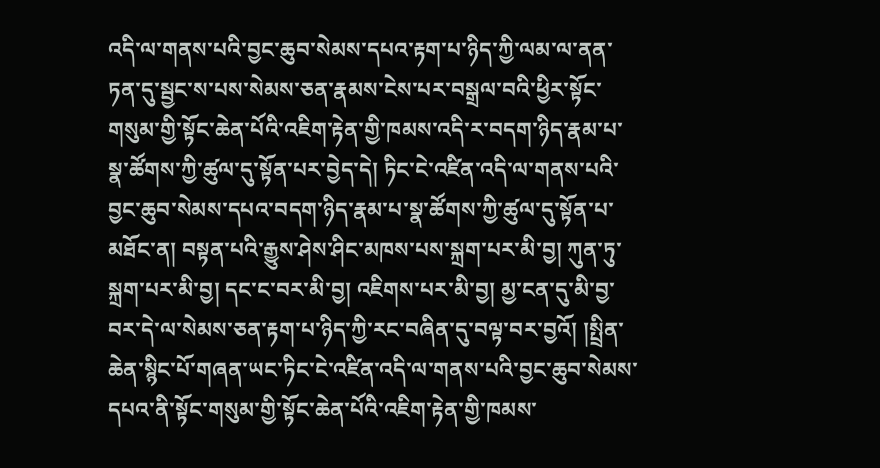འདི་ལ་གནས་པའི་བྱང་ཆུབ་སེམས་དཔའ་རྟག་པ་ཉིད་ཀྱི་ལམ་ལ་ནན་ཏན་དུ་སྦྱང་ས་པས་སེམས་ཅན་རྣམས་ངེས་པར་བསྒྲལ་བའི་ཕྱིར་སྟོང་གསུམ་གྱི་སྟོང་ཆེན་པོའི་འཇིག་རྟེན་གྱི་ཁམས་འདི་ར་བདག་ཉིད་རྣམ་པ་སྣ་ཚོགས་ཀྱི་ཚུལ་དུ་སྟོན་པར་བྱེད་དེ། ཏིང་ངེ་འཛིན་འདི་ལ་གནས་པའི་བྱང་ཆུབ་སེམས་དཔའ་བདག་ཉིད་རྣམ་པ་སྣ་ཚོགས་ཀྱི་ཚུལ་དུ་སྟོན་པ་མཐོང་ན། བསྟན་པའི་རྒྱུས་ཤེས་ཤིང་མཁས་པས་སྐྲག་པར་མི་བྱ། ཀུན་ཏུ་སྐྲག་པར་མི་བྱ། དང་ང་བར་མི་བྱ། འཇིགས་པར་མི་བྱ། མྱ་ངན་དུ་མི་བྱ་བར་དེ་ལ་སེམས་ཅན་རྟག་པ་ཉིད་ཀྱི་རང་བཞིན་དུ་བལྟ་བར་བྱའོ། །སྤྲིན་ཆེན་སྙིང་པོ་གཞན་ཡང་ཏིང་ངེ་འཛིན་འདི་ལ་གནས་པའི་བྱང་ཆུབ་སེམས་དཔའ་ནི་སྟོང་གསུམ་གྱི་སྟོང་ཆེན་པོའི་འཇིག་རྟེན་གྱི་ཁམས་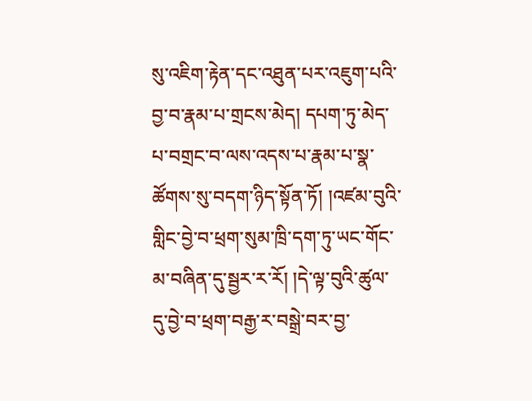སུ་འཇིག་རྟེན་དང་འཐུན་པར་འཇུག་པའི་བྱ་བ་རྣམ་པ་གྲངས་མེད། དཔག་ཏུ་མེད་པ་བགྲང་བ་ལས་འདས་པ་རྣམ་པ་སྣ་ཚོགས་སུ་བདག་ཉིད་སྟོན་ཏོ། །འཛམ་བུའི་གླིང་བྱེ་བ་ཕྲག་སུམ་ཁྲི་དག་ཏུ་ཡང་གོང་མ་བཞིན་དུ་སྦྱར་ར་རོ། །དེ་ལྟ་བུའི་ཚུལ་དུ་བྱེ་བ་ཕྲག་བརྒྱ་ར་བསྒྲེ་བར་བྱ་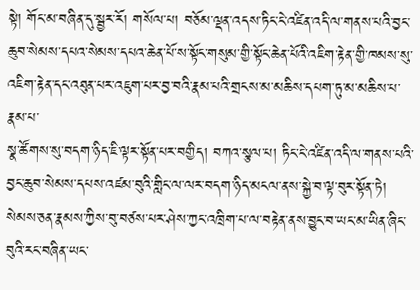སྟེ། གོང་མ་བཞིན་དུ་སྦྱར་རོ། གསོལ་པ། བཅོམ་ལྡན་འདས་ཏིང་ངེ་འཛིན་འདི་ལ་གནས་པའི་བྱང་ཆུབ་སེམས་དཔའ་སེམས་དཔའ་ཆེན་པོ་ས་སྟོང་གསུམ་གྱི་སྟོང་ཆེན་པོའི་འཇིག་རྟེན་གྱི་ཁམས་སུ་འཇིག་རྟེན་དང་འཐུན་པར་འཇུག་པར་བྱ་བའི་རྣམ་པའི་གྲངས་མ་མཆིས་དཔག་ཏུ་མ་མཆིས་པ་རྣམ་པ་
སྣ་ཚོགས་སུ་བདག་ཉིད་ཇི་ལྟར་སྟོན་པར་བགྱིད། བཀའ་སྩལ་པ། ཏིང་ངེ་འཛིན་འདི་ལ་གནས་པའི་བྱང་ཆུབ་སེམས་དཔས་འཛམ་བུའི་གླིང་ལ་ལར་བདག་ཉིད་མངལ་ནས་སྐྱེ་བ་ལྟ་བུར་སྟོན་ཏེ། སེམས་ཅན་རྣམས་ཀྱིས་བུ་བཙས་པར་ཤེས་ཀྱང་འཁྲིག་པ་ལ་བརྟེན་ནས་བྱུང་བ་ཡང་མ་ཡིན་ཞིང་བུའི་རང་བཞིན་ཡང་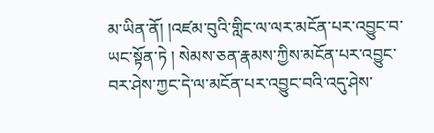མ་ཡིན་ནོ། །འཛམ་བུའི་གླིང་ལ་ལར་མངོན་པར་འབྱུང་བ་ཡང་སྟོན་ཏེ ། སེམས་ཅན་རྣམས་ཀྱིས་མངོན་པར་འབྱུང་བར་ཤེས་ཀྱང་དེ་ལ་མངོན་པར་འབྱུང་བའི་འདུ་ཤེས་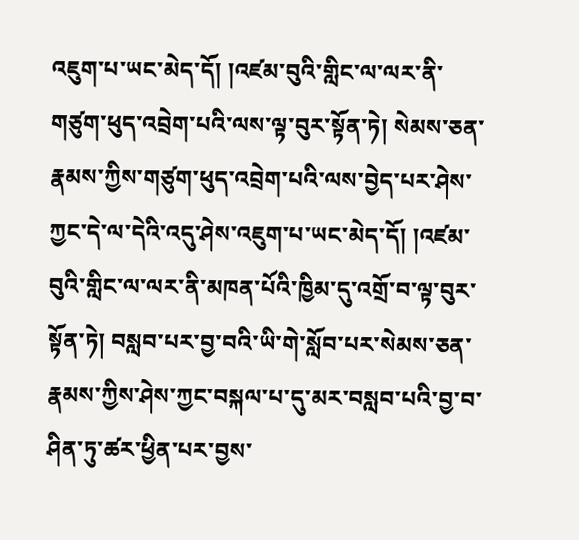འཇུག་པ་ཡང་མེད་དོ། །འཛམ་བུའི་གླིང་ལ་ལར་ནི་གཙུག་ཕུད་འབྲེག་པའི་ལས་ལྟ་བུར་སྟོན་ཏེ། སེམས་ཅན་རྣམས་ཀྱིས་གཙུག་ཕུད་འབྲེག་པའི་ལས་བྱེད་པར་ཤེས་ཀྱང་དེ་ལ་དེའི་འདུ་ཤེས་འཇུག་པ་ཡང་མེད་དོ། །འཛམ་བུའི་གླིང་ལ་ལར་ནི་མཁན་པོའི་ཁྱིམ་དུ་འགྲོ་བ་ལྟ་བུར་སྟོན་ཏེ། བསླབ་པར་བྱ་བའི་ཡི་གེ་སློབ་པར་སེམས་ཅན་རྣམས་ཀྱིས་ཤེས་ཀྱང་བསྐལ་པ་དུ་མར་བསླབ་པའི་བྱ་བ་ཤིན་ཏུ་ཚར་ཕྱིན་པར་བྱས་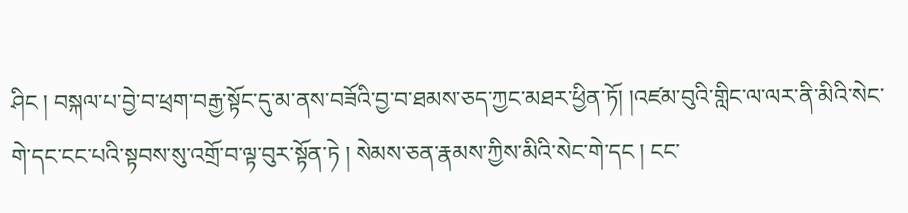ཤིང ། བསྐལ་པ་བྱེ་བ་ཕྲག་བརྒྱ་སྟོང་དུ་མ་ནས་བཟོའི་བྱ་བ་ཐམས་ཅད་ཀྱང་མཐར་ཕྱིན་ཏོ། །འཛམ་བུའི་གླིང་ལ་ལར་ནི་མིའི་སེང་གེ་དང་ངང་པའི་སྟབས་སུ་འགྲོ་བ་ལྟ་བུར་སྟོན་ཏེ ། སེམས་ཅན་རྣམས་ཀྱིས་མིའི་སེང་གེ་དང ། ངང་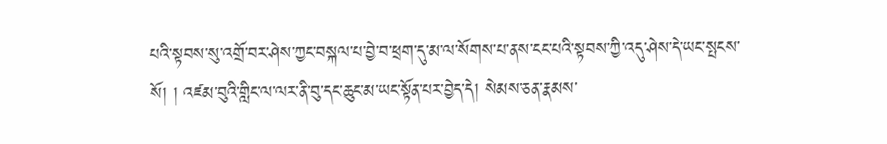པའི་སྟབས་སུ་འགྲོ་བར་ཤེས་ཀྱང་བསྐལ་པ་བྱེ་བ་ཕྲག་དུ་མ་ལ་སོགས་པ་ནས་ངང་པའི་སྟབས་ཀྱི་འདུ་ཤེས་དེ་ཡང་སྤངས་སོ། ། འཛམ་བུའི་གླིང་ལ་ལར་ནི་བུ་དང་ཆུང་མ་ཡང་སྟོན་པར་བྱེད་དེ། སེམས་ཅན་རྣམས་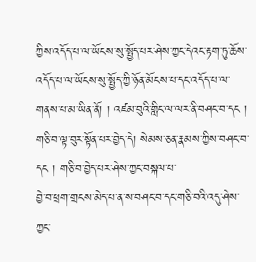ཀྱིས་འདོད་པ་ལ་ཡོངས་སུ་སྤྱོད་པར་ཤེས་ཀྱང་དེའང་རྟག་ཏུ་ཆོས་འདོད་པ་ལ་ཡོངས་སུ་སྤྱོད་ཀྱི་ཉོན་མོངས་པ་དང་འདོད་པ་ལ་གནས་པ་མ་ཡིན་ནོ། ། འཛམ་བུའི་གླིང་ལ་ལར་ནི་བཤང་བ་དང ། གཅི་བ་ལྟ་བུར་སྟོན་པར་བྱེད་དེ། སེམས་ཅན་རྣམས་ཀྱིས་བཤང་བ་དང ། གཅི་བ་བྱེད་པར་ཤེས་ཀྱང་བསྐལ་པ་
བྱེ་བ་ཕྲག་གྲངས་མེད་པ་ན་ས་བཤང་བ་དང་གཅི་བའི་འདུ་ཤེས་ཀྱང་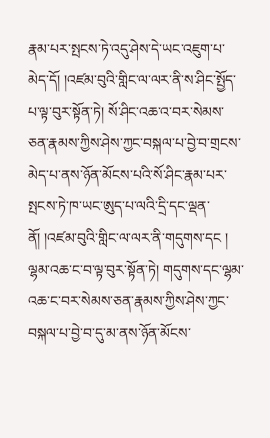རྣམ་པར་སྤངས་ཏེ་འདུ་ཤེས་དེ་ཡང་འཇུག་པ་མེད་དོ། །འཛམ་བུའི་གླིང་ལ་ལར་ནི་ས་ཤིང་སྤྱོད་པ་ལྟ་བུར་སྟོན་ཏེ། སོ་ཤིང་འཆ་འ་བར་སེམས་ཅན་རྣམས་ཀྱིས་ཤེས་ཀྱང་བསྐལ་པ་བྱེ་བ་གྲངས་མེད་པ་ནས་ཉོན་མོངས་པའི་སོ་ཤིང་རྣམ་པར་སྤངས་ཏེ་ཁ་ཡང་ཨུད་པ་ལའི་དྲི་དང་ལྡན་ནོ། །འཛམ་བུའི་གླིང་ལ་ལར་ནི་གདུགས་དང ། ལྷམ་འཆ་ང་བ་ལྟ་བུར་སྟོན་ཏེ། གདུགས་དང་ལྷམ་འཆ་ང་བར་སེམས་ཅན་རྣམས་ཀྱིས་ཤེས་ཀྱང་བསྐལ་པ་བྱེ་བ་དུ་མ་ནས་ཉོན་མོངས་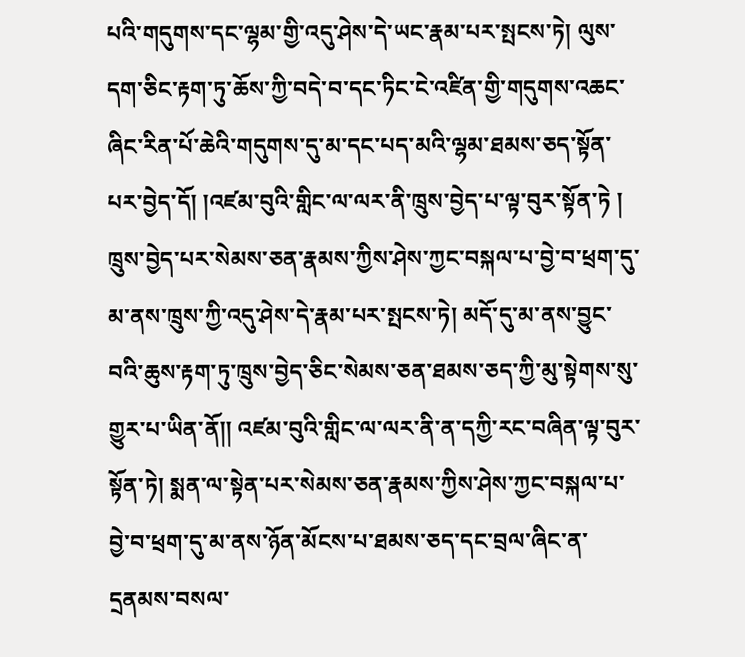པའི་གདུགས་དང་ལྷམ་གྱི་འདུ་ཤེས་དེ་ཡང་རྣམ་པར་སྤངས་ཏེ། ལུས་དག་ཅིང་རྟག་ཏུ་ཆོས་ཀྱི་བདེ་བ་དང་ཏིང་ངེ་འཛིན་གྱི་གདུགས་འཆང་ཞིང་རིན་པོ་ཆེའི་གདུགས་དུ་མ་དང་པད་མའི་ལྷམ་ཐམས་ཅད་སྟོན་པར་བྱེད་དོ། །འཛམ་བུའི་གླིང་ལ་ལར་ནི་ཁྲུས་བྱེད་པ་ལྟ་བུར་སྟོན་ཏེ ། ཁྲུས་བྱེད་པར་སེམས་ཅན་རྣམས་ཀྱིས་ཤེས་ཀྱང་བསྐལ་པ་བྱེ་བ་ཕྲག་དུ་མ་ནས་ཁྲུས་ཀྱི་འདུ་ཤེས་དེ་རྣམ་པར་སྤངས་ཏེ། མདོ་དུ་མ་ནས་བྱུང་བའི་ཆུས་རྟག་ཏུ་ཁྲུས་བྱེད་ཅིང་སེམས་ཅན་ཐམས་ཅད་ཀྱི་མུ་སྟེགས་སུ་གྱུར་པ་ཡིན་ནོ།། འཛམ་བུའི་གླིང་ལ་ལར་ནི་ན་དཀྱི་རང་བཞིན་ལྟ་བུར་སྟོན་ཏེ། སྨན་ལ་སྟེན་པར་སེམས་ཅན་རྣམས་ཀྱིས་ཤེས་ཀྱང་བསྐལ་པ་བྱེ་བ་ཕྲག་དུ་མ་ནས་ཉོན་མོངས་པ་ཐམས་ཅད་དང་བྲལ་ཞིང་ན་དྲནམས་བསལ་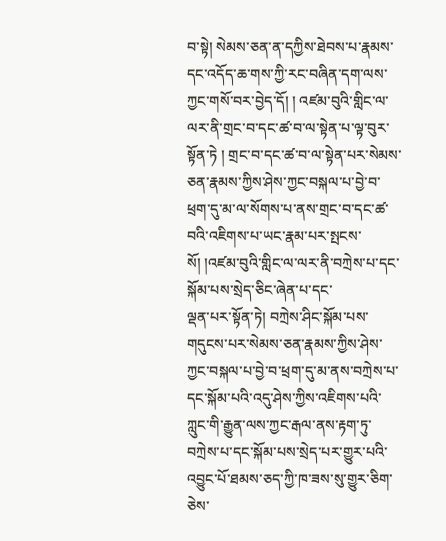བ་སྟེ། སེམས་ཅན་ན་དཀྱིས་ཐེབས་པ་རྣམས་དང་འདོད་ཆ་གས་ཀྱི་རང་བཞིན་དག་ལས་ཀྱང་གསོ་བར་བྱེད་དོ། ། འཛམ་བུའི་གླིང་ལ་ལར་ནི་གྲང་བ་དང་ཚ་བ་ལ་སྟེན་པ་ལྟ་བུར་སྟོན་ཏེ ། གྲང་བ་དང་ཚ་བ་ལ་སྟེན་པར་སེམས་ཅན་རྣམས་ཀྱིས་ཤེས་ཀྱང་བསྐལ་པ་བྱེ་བ་ཕྲག་དུ་མ་ལ་སོགས་པ་ནས་གྲང་བ་དང་ཚ་བའི་འཇིགས་པ་ཡང་རྣམ་པར་སྤངས་སོ། །འཛམ་བུའི་གླིང་ལ་ལར་ནི་བཀྲེས་པ་དང་སྐོམ་པས་སྲེད་ཅིང་ཞེན་པ་དང་
ལྡན་པར་སྟོན་ཏེ། བཀྲེས་ཤིང་སྐོམ་པས་གདུངས་པར་སེམས་ཅན་རྣམས་ཀྱིས་ཤེས་ཀྱང་བསྐལ་པ་བྱེ་བ་ཕྲག་དུ་མ་ནས་བཀྲེས་པ་དང་སྐོམ་པའི་འདུ་ཤེས་ཀྱིས་འཇིགས་པའི་ཀླུང་གི་རྒྱུན་ལས་ཀྱང་རྒལ་ནས་རྟག་ཏུ་བཀྲེས་པ་དང་སྐོམ་པས་སྲེད་པར་གྱུར་པའི་འབྱུང་པོ་ཐམས་ཅད་ཀྱི་ཁ་ཟས་སུ་གྱུར་ཅིག་ཅེས་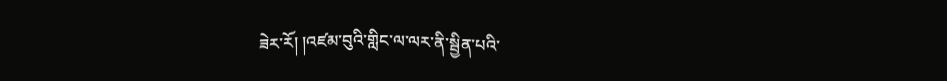ཟེར་རོ། །འཛམ་བུའི་གླིང་ལ་ལར་ནི་སྦྱིན་པའི་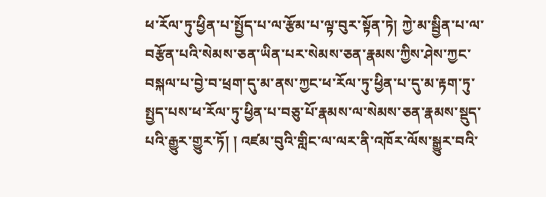ཕ་རོལ་ཏུ་ཕྱིན་པ་སྤྱོད་པ་ལ་རྩོམ་པ་ལྟ་བུར་སྟོན་ཏེ། ཀྱེ་མ་སྦྱིན་པ་ལ་བརྩོན་པའི་སེམས་ཅན་ཡིན་པར་སེམས་ཅན་རྣམས་ཀྱིས་ཤེས་ཀྱང་བསྐལ་པ་བྱེ་བ་ཕྲག་དུ་མ་ནས་ཀྱང་ཕ་རོལ་ཏུ་ཕྱིན་པ་དུ་མ་རྟག་ཏུ་སྤྱད་པས་ཕ་རོལ་ཏུ་ཕྱིན་པ་བཅུ་པོ་རྣམས་ལ་སེམས་ཅན་རྣམས་སྡུད་པའི་རྒྱུར་གྱུར་ཏོ། ། འཛམ་བུའི་གླིང་ལ་ལར་ནི་འཁོར་ལོས་སྒྱུར་བའི་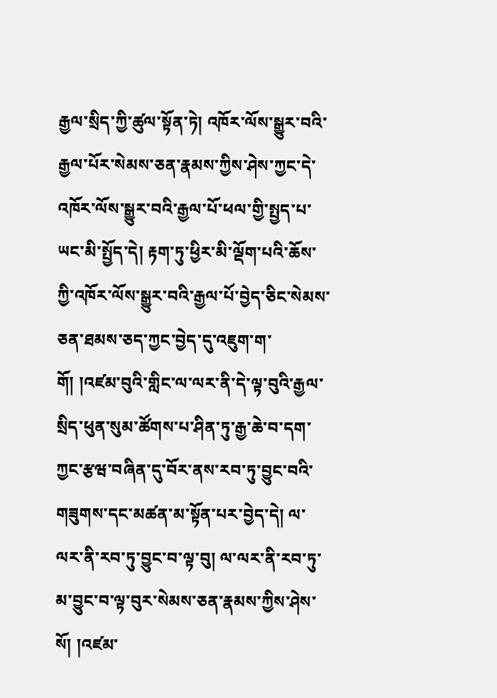རྒྱལ་སྲིད་ཀྱི་ཚུལ་སྟོན་ཏེ། འཁོར་ལོས་སྒྱུར་བའི་རྒྱལ་པོར་སེམས་ཅན་རྣམས་ཀྱིས་ཤེས་ཀྱང་དེ་འཁོར་ལོས་སྒྱུར་བའི་རྒྱལ་པོ་ཕལ་གྱི་སྤྱད་པ་ཡང་མི་སྤྱོད་དེ། རྟག་ཏུ་ཕྱིར་མི་ལྡོག་པའི་ཆོས་ཀྱི་འཁོར་ལོས་སྒྱུར་བའི་རྒྱལ་པོ་བྱེད་ཅིང་སེམས་ཅན་ཐམས་ཅད་ཀྱང་བྱེད་དུ་འཇུག་ག་གོ། །འཛམ་བུའི་གླིང་ལ་ལར་ནི་དེ་ལྟ་བུའི་རྒྱལ་སྲིད་ཕུན་སུམ་ཚོགས་པ་ཤིན་ཏུ་རྒྱ་ཆེ་བ་དག་ཀྱང་རྩཝ་བཞིན་དུ་བོར་ནས་རབ་ཏུ་བྱུང་བའི་གཟུགས་དང་མཚན་མ་སྟོན་པར་བྱེད་དེ། ལ་ལར་ནི་རབ་ཏུ་བྱུང་བ་ལྟ་བུ། ལ་ལར་ནི་རབ་ཏུ་མ་བྱུང་བ་ལྟ་བུར་སེམས་ཅན་རྣམས་ཀྱིས་ཤེས་སོ། །འཛམ་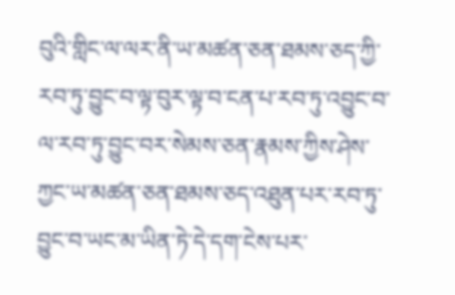བུའི་གླིང་ལ་ལར་ནི་ཡ་མཚན་ཅན་ཐམས་ཅད་ཀྱི་རབ་ཏུ་བྱུང་བ་ལྟ་བུར་ལྟ་བ་ངན་པ་རབ་ཏུ་འབྱུང་བ་ལ་རབ་ཏུ་བྱུང་བར་སེམས་ཅན་རྣམས་ཀྱིས་ཤེས་ཀྱང་ཡ་མཚན་ཅན་ཐམས་ཅད་འཐུན་པར་རབ་ཏུ་བྱུང་བ་ཡང་མ་ཡིན་ཏེ་དེ་དག་ངེས་པར་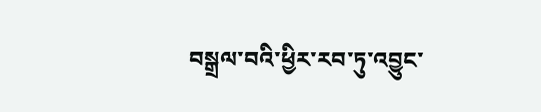བསྒྲལ་བའི་ཕྱིར་རབ་ཏུ་འབྱུང་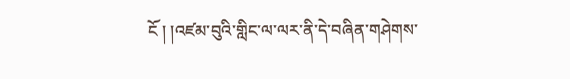ངོ ། །འཛམ་བུའི་གླིང་ལ་ལར་ནི་དེ་བཞིན་གཤེགས་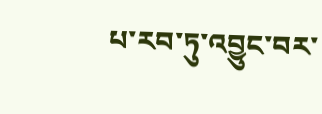པ་རབ་ཏུ་འབྱུང་བར་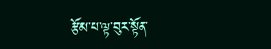རྩོམ་པ་ལྟ་བུར་སྟོན་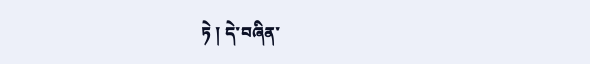ཏེ ། དེ་བཞིན་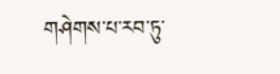གཤེགས་པ་རབ་ཏུ་